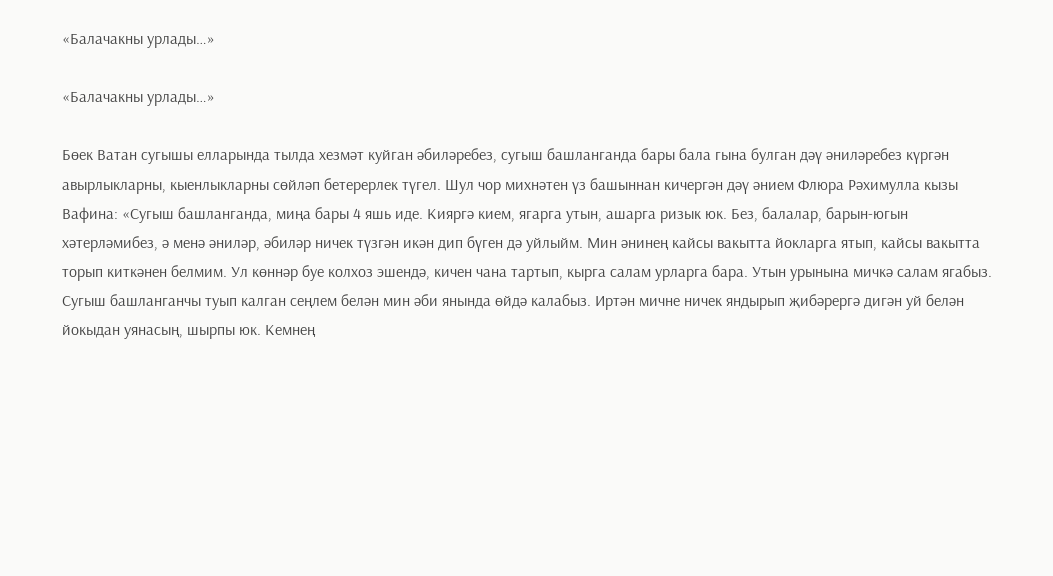«Балачакны урлады…»

«Балачакны урлады…»

Бөек Ватан сугышы елларында тылда хезмәт куйган әбиләребез, сугыш башланганда бары бала гына булган дәү әниләребез күргән авырлыкларны, кыенлыкларны сөйләп бетерерлек түгел. Шул чор михнәтен үз башыннан кичергән дәү әнием Флюра Рәхимулла кызы Вафина: «Сугыш башланганда, миңа бары 4 яшь иде. Кияргә кием, ягарга утын, ашарга ризык юк. Без, балалар, барын-югын хәтерләмибез, ә менә әниләр, әбиләр ничек түзгән икән дип бүген дә уйлыйм. Мин әнинең кайсы вакытта йокларга ятып, кайсы вакытта торып киткәнен белмим. Ул көннәр буе колхоз эшендә, кичен чана тартып, кырга салам урларга бара. Утын урынына мичкә салам ягабыз. Сугыш башланганчы туып калган сеңлем белән мин әби янында өйдә калабыз. Иртән мичне ничек яндырып җибәрергә дигән уй белән йокыдан уянасың, шырпы юк. Кемнең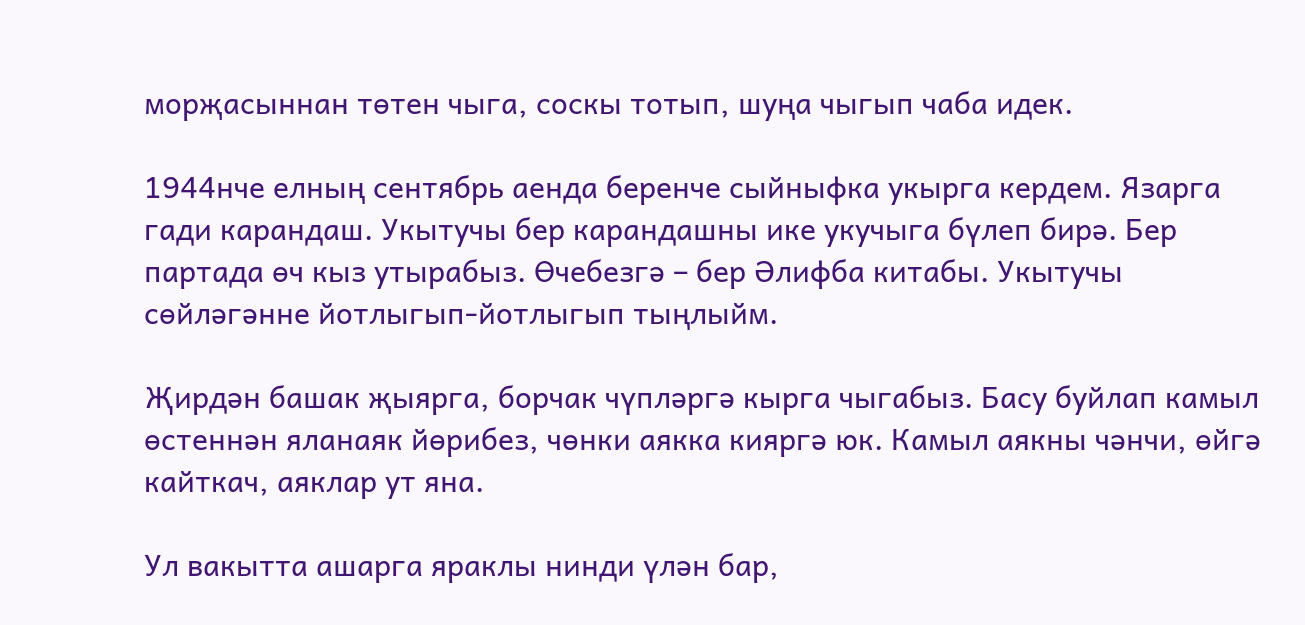морҗасыннан төтен чыга, соскы тотып, шуңа чыгып чаба идек.

1944нче елның сентябрь аенда беренче сыйныфка укырга кердем. Язарга гади карандаш. Укытучы бер карандашны ике укучыга бүлеп бирә. Бер партада өч кыз утырабыз. Өчебезгә – бер Әлифба китабы. Укытучы сөйләгәнне йотлыгып-йотлыгып тыңлыйм.

Җирдән башак җыярга, борчак чүпләргә кырга чыгабыз. Басу буйлап камыл өстеннән яланаяк йөрибез, чөнки аякка кияргә юк. Камыл аякны чәнчи, өйгә кайткач, аяклар ут яна.

Ул вакытта ашарга яраклы нинди үлән бар,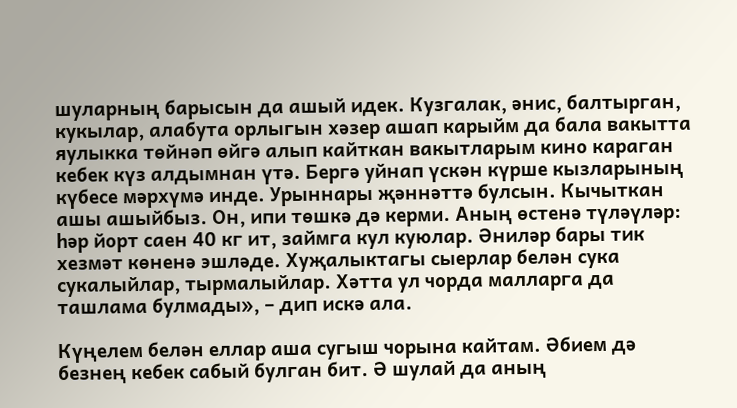шуларның барысын да ашый идек. Кузгалак, әнис, балтырган, кукылар, алабута орлыгын хәзер ашап карыйм да бала вакытта яулыкка төйнәп өйгә алып кайткан вакытларым кино караган кебек күз алдымнан үтә. Бергә уйнап үскән күрше кызларының күбесе мәрхүмә инде. Урыннары җәннәттә булсын. Кычыткан ашы ашыйбыз. Он, ипи төшкә дә керми. Аның өстенә түләүләр: һәр йорт саен 40 кг ит, займга кул куюлар. Әниләр бары тик хезмәт көненә эшләде. Хуҗалыктагы сыерлар белән сука сукалыйлар, тырмалыйлар. Хәтта ул чорда малларга да ташлама булмады», – дип искә ала.

Күңелем белән еллар аша сугыш чорына кайтам. Әбием дә безнең кебек сабый булган бит. Ә шулай да аның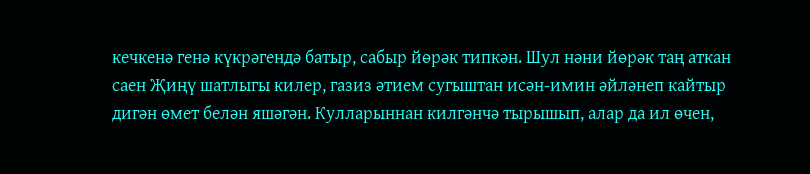кечкенә генә күкрәгендә батыр, сабыр йөрәк типкән. Шул нәни йөрәк таң аткан саен Җиңү шатлыгы килер, газиз әтием сугыштан исән-имин әйләнеп кайтыр дигән өмет белән яшәгән. Кулларыннан килгәнчә тырышып, алар да ил өчен,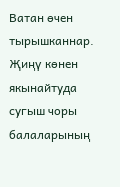Ватан өчен тырышканнар. Җиңү көнен якынайтуда сугыш чоры балаларының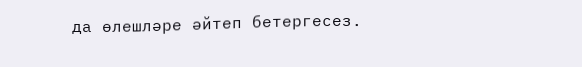да өлешләре әйтеп бетергесез.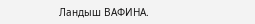Ландыш ВАФИНА.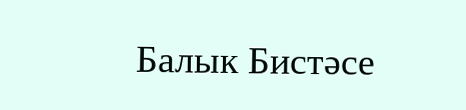Балык Бистәсе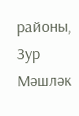районы, Зур Мәшләк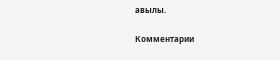авылы.

Комментарии